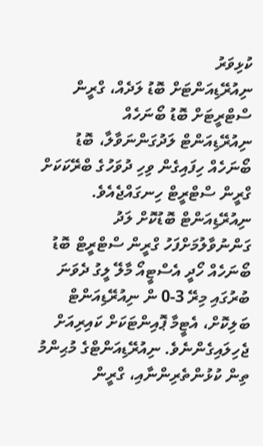ކުޅިވަރު
ނިއުރޭޑިއަންޓަށް ބޮޑު ލަދެއް، ގްރީން ސްޓްރީޓަށް ބޮޑު ބޯނަހެއް
ނިއުރޭޑިއަންޓް ލަދުގަންނަވާލާ، ބޮޑު ބޯނަހެއް ހިފައިގެން ވިހި ދުވަހުގެ ބްރޭކަކަށް ގްރީން ސްޓްރީޓް ހިނގައްޖެއެވެ.
ނިއުރޭޑިއަންޓް ބޮޑުކޮށް ލަދު ގަންނުވާލުމަށްފަހު ގްރީން ސްޓްރީޓް ބޮޑު ބޯނަހެއް ހޯދީ އެސްޓީއޯ މާލޭ ލީގު ދެވަނަ ބުރުގައި މިރޭ 3-0 ން ނިއުރޭޑިއަންޓް ބަލިކޮށް، އެޓީމާ ޕޮއިންޓަކަށް ކައިރިއަށް ޖެހިލައިގެންނެވެ. ނިއުރޭޑިއަންޓްގެ މުޙިންމު ތިން ކުޅުންތެރިންނާއި، ގްރީން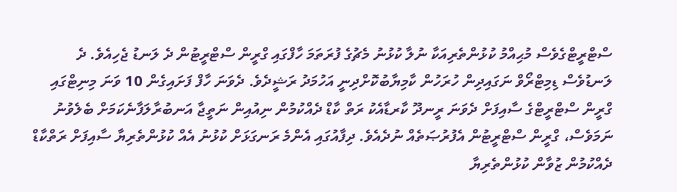ސްޓްރީޓްގެވެސް މުޙިއްމު ކުޅުންތެރިއަކާ ނުލާ ކުޅުނު މެޗުގެ ފުރަތަމަ ހާފްގައި ގްރީން ސްޓްރީޓުން ދެ ލަނޑު ޖެހިއެވެ. ދެ ލަނޑުވެސް ޑިމިޓްރޯވް ނަގައިދިން ހުރަހުން ކާމިޔާބުކޮށްދިނީ އަހުމަދު ރަޝީދެވެ. ދެވަނަ ހާފް ފަށައިގެން 10 ވަނަ މިނިޓްގައި ގްރީން ސްޓްރީޓްގެ ސާއިފަށް ދެވަނަ ރީނދޫ ކާރޑާއެކު ރަތް ކާޑް ދެއްކުމުން ނިއުއިން ނަތީޖާ އަނބުރާލަފާނެކަމަށް ބެލެވުނު ނަމަވެސް، ގްރީން ސްޓްރީޓުން އެފުރުޞަތެއް ނުދެއެވެ. ދިފާއުގައި އެންމެ ރަނގަޅަށް ކުޅުނު އެއް ކުޅުންތެރިޔާ ސާއިފަށް ރަތްކާޑް ދެއްކުމުން ޒުވާން ކުޅުންތެރިޔާ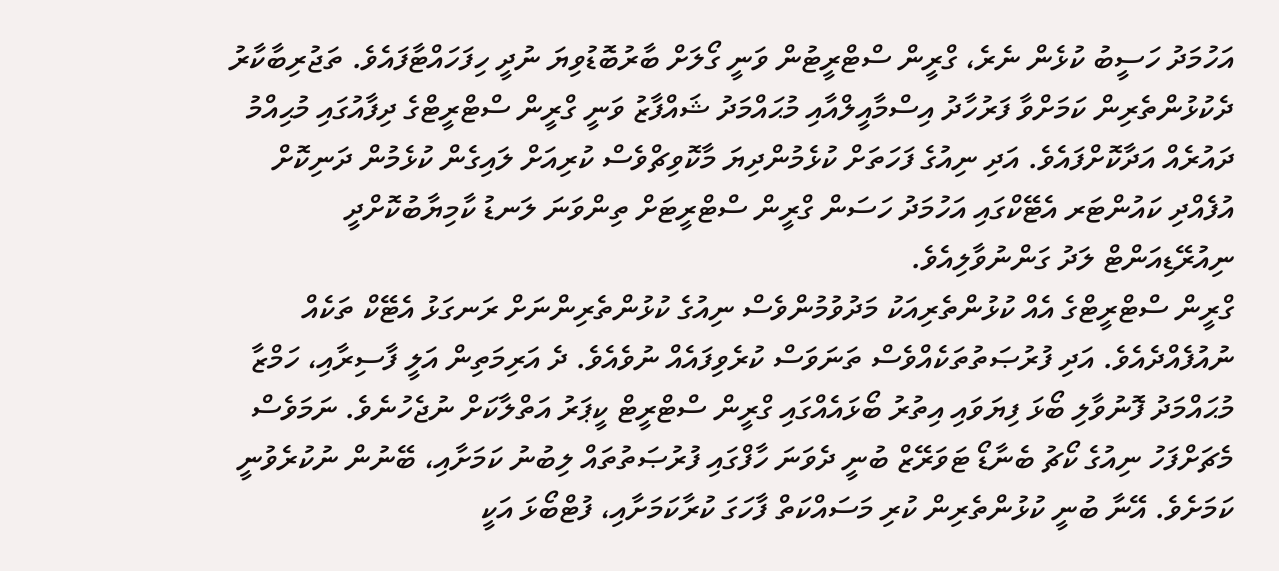އަހުމަދު ހަސީބު ކުޅެން ނެރެ، ގްރީން ސްޓްރީޓުން ވަނީ ގޯލަށް ބާރުބޮޑުވިޔަ ނުދީ ހިފަހައްޓާފައެވެ. ތަޖުރިބާކާރު ދެކުޅުންތެރިން ކަމަށްވާ ފަރުހާދު އިސްމާއީލްއާއި މުޙައްމަދު ޝައްފާޒު ވަނީ ގްރީން ސްޓްރީޓްގެ ދިފާއުގައި މުޙިއްމު ދައުރެއް އަދާކޮށްފައެވެ. އަދި ނިއުގެ ފަހަތަށް ކުޅެމުންދިޔަ މާކޮވިޗްވެސް ކުރިއަށް ލައިގެން ކުޅެމުން ދަނިކޮށް އުފެއްދި ކައުންޓަރ އެޓޭކްގައި އަހުމަދު ހަސަން ގްރީން ސްޓްރީޓަށް ތިންވަނަ ލަނޑު ކާމިޔާބުކޮށްދީ ނިއުރޭޑިއަންޓް ލަދު ގަންނުވާލިއެވެ.
ގްރީން ސްޓްރީޓްގެ އެއް ކުޅުންތެރިއަކު މަދުވުމުންވެސް ނިއުގެ ކުޅުންތެރިންނަށް ރަނގަޅު އެޓޭކް ތަކެއް ނުއުފެއްދެއެވެ. އަދި ފުރުޞަތުތަކެއްވެސް ތަނަވަސް ކުރެވިފައެއް ނުވެއެވެ. ދެ އަރިމަތިން އަލީ ފާސިރާއި، ހަމްޒާ މުޙައްމަދު ފޮނުވާލި ބޯޅަ ފިޔަވައި އިތުރު ބޯޅައެއްގައި ގްރީން ސްޓްރީޓް ކީޕަރު އަތްލާކަށް ނުޖެހުނެވެ. ނަމަވެސް މެޗަށްފަހު ނިއުގެ ކޯޗު ބެނާޑޯ ޓަވަރޭޒް ބުނީ ދެވަނަ ހާފްގައި ފުރުޞަތުތައް ލިބުނު ކަމަށާއި، ބޭނުން ނުކުރެވުނީ ކަމަށެވެ. އޭނާ ބުނީ ކުޅުންތެރިން ކުރި މަސައްކަތް ފާހަގަ ކުރާކަމަށާއި، ފުޓްބޯޅަ އަކީ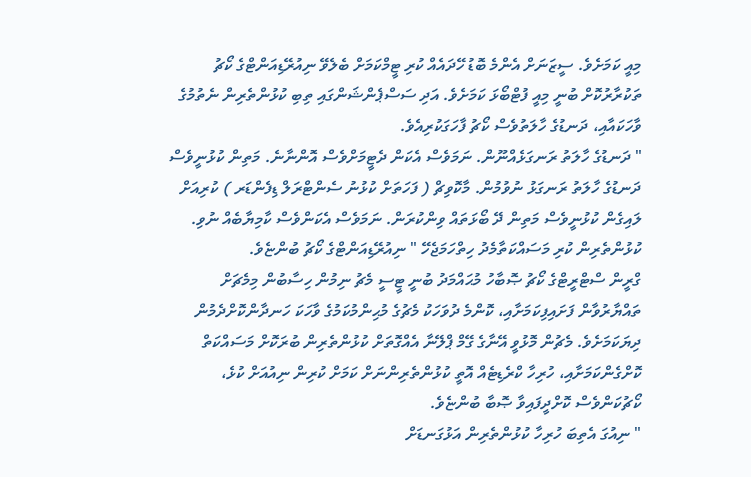މިއީ ކަމަށެވެ. ސީޒަނަށް އެންމެ ބޮޑު ހޭދައެއް ކުރި ޓީމްކަމަށް ބެލެވޭ ނިއުރޭޑިއަންޓްގެ ކޯޗު ތަކުރާރުކޮށް ބުނީ މިއީ ފުޓްބޯޅަ ކަމަށެވެ. އަދި ސަސްޕެންޝަންގައި ތިބި ކުޅުންތެރިން ނެތުމުގެ ވާހަކައާއި، ދަނޑުގެ ހާލަތުވެސް ކޯޗު ފާހަގަކުރިއެވެ.
" ދަނޑުގެ ހާލަތު ރަނގަޅެއްނޫން. ނަމަވެސް އެކަން ދެޓީމަށްވެސް އޮންނާނެ. މަތިން ކުޅުނީވެސް ދަނޑުގެ ހާލަތު ރަނގަޅު ނުވުމުން. މާކޮވިޗް ( ފަހަތަށް ކުޅުނު ސެންޓްރަލް ޑިފެންޑަރ ) ކުރިއަށް ލައިގެން ކުޅުނީވެސް މަތިން ދޭ ބޯޅަތައް ވިންކުރަން. ނަމަވެސް އެކަންވެސް ކާމިޔާބެއް ނުވި. ކުޅުންތެރިން ކުރި މަސައްކަތާމެދު ހިތްހަމަޖެހޭ " ނިއުރޭޑިއަންޓްގެ ކޯޗު ބުންޏެވެ.
ގްރީން ސްޓްރީޓްގެ ކޯޗު ޞޮބާހު މުޙައްމަދު ބުނީ ޓީސީ މެޗު ނިމުން ހިސާބުން މިމެޗަށް ތައްޔާރުވާން ފަށައިފިކަމަށާއި، ކޮންމެ ދުވަހަކު މެޗުގެ މުޙިންމުކަމުގެ ވާހަކަ ހަނދާންކޮށްދެމުން ދިޔަކަމަށެވެ. މެޗުން މޮޅުވީ އޭނާގެ ގޭމް ޕްލޭނާ އެއްގޮތަށް ކުޅުންތެރިން ބުރަކޮށް މަސައްކަތް ކޮށްގެންކަމަށާއި، ހުރިހާ ކްރެޑިޓެއް އޮތީ ކުޅުންތެރިންނަށް ކަމަށް ކުރިން ނިއުއަށް ކުޅެ، ކޯޗުކަންވެސް ކޮށްދީފައިވާ ޞޮބާ ބުންޏެވެ.
" ނިއުގަ އެތިބަ ހުރިހާ ކުޅުންތެރިން އަޅުގަނޑަށް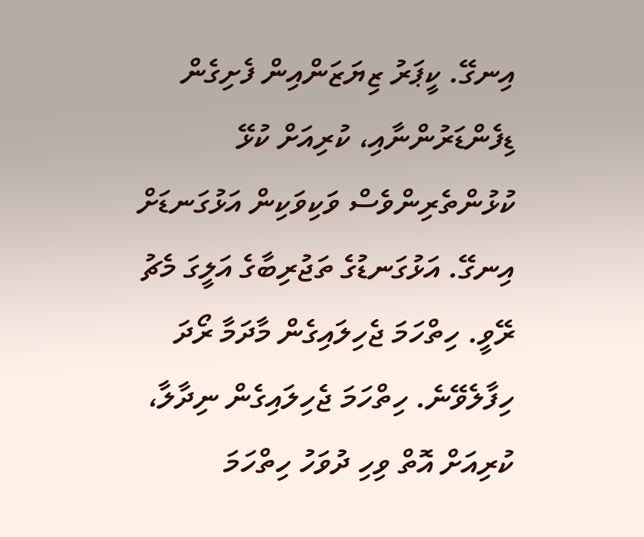އިނގޭ. ކީޕަރު ޒިޔަޒަންއިން ފެށިގެން ޑިފެންޑަރުންނާއި، ކުރިއަށް ކުޅޭ ކުޅުންތެރިންވެސް ވަކިވަކިން އަޅުގަނޑަށް އިނގޭ. އަޅުގަނޑުގެ ތަޖުރިބާގެ އަލީގަ މެޗު ރޭވީ. ހިތްހަމަ ޖެހިލައިގެން މާދަމާ ރޯދަ ހިފާލެވޭނެ. ހިތްހަމަ ޖެހިލައިގެން ނިދާލާ، ކުރިއަށް އޮތް ވިހި ދުވަހު ހިތްހަމަ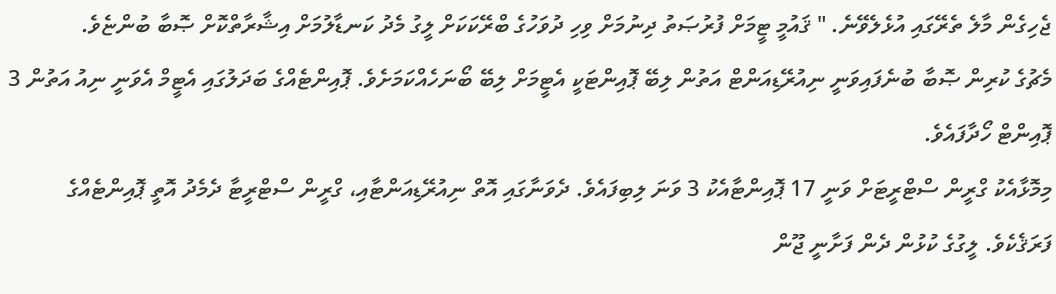ޖެހިގެން މާލެ ތެރޭގައި އުޅެލެވޭނެ. " ޤައުމީ ޓީމަށް ފުރުޞަތު ދިނުމަށް ވިހި ދުވަހުގެ ބްރޭކަކަށް ލީގު މެދު ކަނޑާލުމަށް އިޝާރާތްކޮށް ޞޮބާ ބުންޏެވެ.
މެޗުގެ ކުރިން ޞޮބާ ބުނެފައިވަނީ ނިއުރޭޑިއަންޓް އަތުން ލިބޭ ޕޮއިންޓަކީ އެޓީމަށް ލިބޭ ބޯނަހެއްކަމަށެވެ. ޕޮއިންޓެއްގެ ބަދަލުގައި އެޓީމް އެވަނީ ނިއު އަތުން 3 ޕޮއިންޓް ހޯދާފައެވެ.
މިމޮޅާއެކު ގްރީން ސްޓްރީޓަށް ވަނީ 17 ޕޮއިންޓާއެކު 3 ވަނަ ލިބިފައެވެ. ދެވަނާގައި އޮތް ނިއުރޭޑިއަންޓާއި، ގްރީން ސްޓްރީޓާ ދެމެދު އޮތީ ޕޮއިންޓެއްގެ ފަރަޤެކެވެ. ލީގުގެ ކުޅުން ދެން ފަށާނީ ޖޫން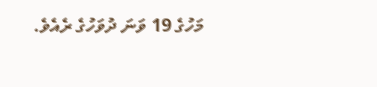މަހުގެ 19 ވަނަ ދުވަހުގެ ރެއެވެ.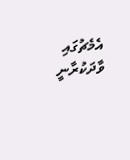އެމެޗުގައި ވާދަކުރާނީ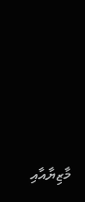މާޒިޔާއާއި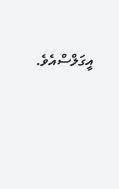އީގަލްސްއެވެ.